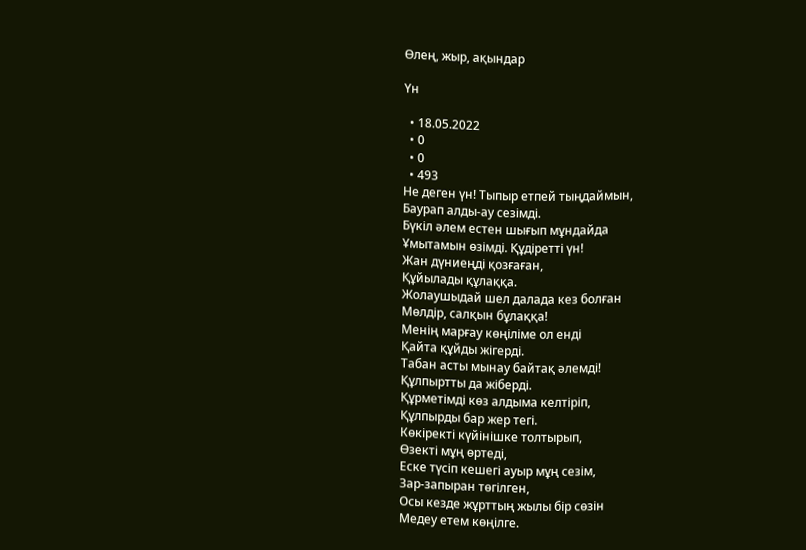Өлең, жыр, ақындар

Үн

  • 18.05.2022
  • 0
  • 0
  • 493
Не деген үн! Тыпыр етпей тыңдаймын,
Баурап алды-ау сезімді.
Бүкіл әлем естен шығып мұндайда
Ұмытамын өзімді. Құдіретті үн!
Жан дүниеңді қозғаған,
Құйылады құлаққа.
Жолаушыдай шел далада кез болған
Мөлдір, салқын бұлаққа!
Менің марғау көңіліме ол енді
Қайта құйды жігерді.
Табан асты мынау байтақ әлемді!
Құлпыртты да жіберді.
Құрметімді көз алдыма келтіріп,
Құлпырды бар жер тегі.
Көкіректі күйінішке толтырып,
Өзекті мұң өртеді,
Еске түсіп кешегі ауыр мұң сезім,
Зар-запыран төгілген,
Осы кезде жұрттың жылы бір сөзін
Медеу етем көңілге.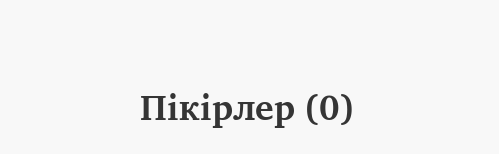Пікірлер (0)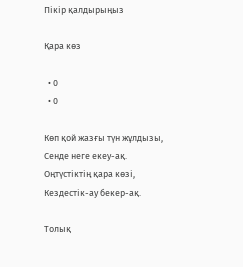Пікір қалдырыңыз

Қара көз

  • 0
  • 0

Көп қой жазғы түн жұлдызы,
Сенде неге екеу-ақ.
Оңтүстіктің қара көзі,
Кездестік-ау бекер-ақ.

Толық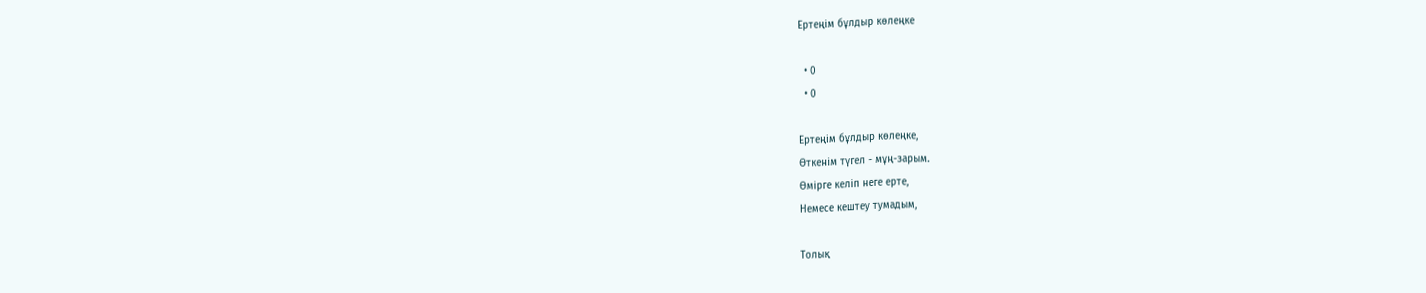Ертеңім бұлдыр көлеңке

  • 0
  • 0

Ертеңім бұлдыр көлеңке,
Өткенім түгел - мұң-зарым.
Өмірге келіп неге ерте,
Немесе кештеу тумадым,

Толық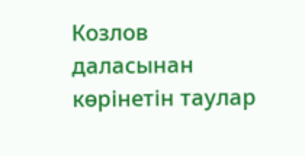Козлов даласынан көрінетін таулар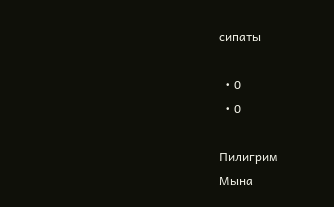сипаты

  • 0
  • 0

Пилигрим
Мына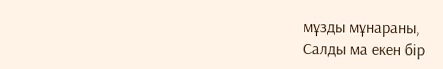мұзды мұнараны,
Салды ма екен бір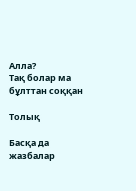Алла?
Тақ болар ма бұлттан соққан

Толық

Басқа да жазбалар